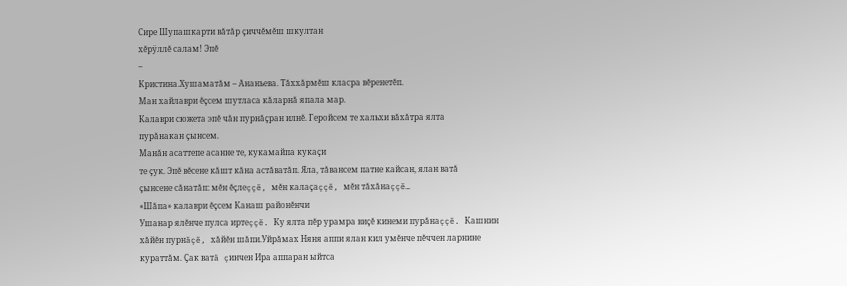Сире Шупашкарти вăтăр çиччĕмĕш шкултан
хĕрÿллĕ салам! Эпĕ
–
Кристина.Хушаматăм – Ананьева. Тăххăрмĕш класра вĕренетĕп.
Ман хайлаври ĕçсем шутласа кăларнă япала мар.
Калаври сюжета эпĕ чăн пурнăçран илнĕ. Геройсем те хальхи вăхăтра ялта
пурăнакан çынсем.
Манăн асаттепе асанне те, кукамайпа кукаçи
те çук. Эпĕ вĕсене кăшт кăна астăватăп. Яла, тăвансем патне кайсан, ялан ватă
çынсене сăнатăп: мĕн ĕçлеççĕ, мĕн калаçаççĕ, мĕн тăхăнаççĕ…
«Шăпа» калаври ĕçсем Канаш районĕнчи
Ушанар ялĕнче пулса иртеççĕ. Ку ялта пĕр урамра виçĕ кинеми пурăнаççĕ. Кашнин
хăйĕн пурнăçĕ, хăйĕн шăпи.Уйрăмах Няня аппи ялан кил умĕнче пĕччен ларнине
кураттăм. Çак ватă çинчен Ира аппаран ыйтса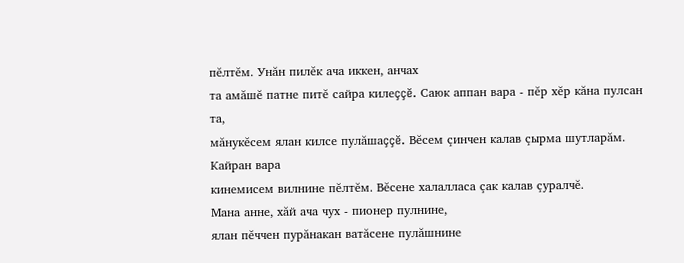пĕлтĕм. Унăн пилĕк ача иккен, анчах
та амăшĕ патне питĕ сайра килеççĕ. Саюк аппан вара - пĕр хĕр кăна пулсан та,
мăнукĕсем ялан килсе пулăшаççĕ. Вĕсем çинчен калав çырма шутларăм. Кайран вара
кинемисем вилнине пĕлтĕм. Вĕсене халалласа çак калав çуралчĕ.
Мана анне, хăй ача чух - пионер пулнине,
ялан пĕччен пурăнакан ватăсене пулăшнине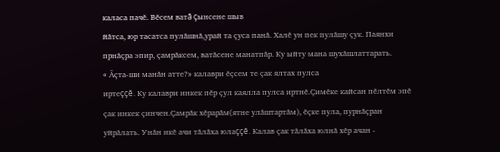каласа пачĕ. Вĕсем ватă çынсене шыв
йăтса, юр тасатса пулăшнă,урай та çуса панă. Халĕ ун пек пулăшу çук. Паянхи
прнăçра эпир, çамрăксем, ватăсене манатпăр. Ку ыйту мана шухăшлаттарать.
« Ăçта-ши манăн атте?» калаври ĕçсем те çак ялтах пулса
иртеççĕ. Ку калаври инкек пĕр çул каялла пулса иртнĕ.Çимĕке кайсан пĕлтĕм эпĕ
çак инкек çинчен.Çамрăк хĕрарăм(ятне улăштартăм), ĕçке пула, пурнăçран
уйрăлать. Унăн икĕ ачи тăлăха юлаççĕ. Калав çак тăлăха юлнă хĕр ачан -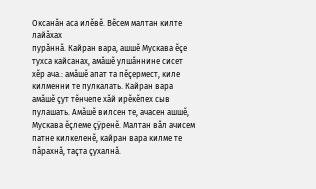Оксанăн аса илĕвĕ. Вĕсем малтан килте лайăхах
пурăннă. Кайран вара, ашшĕ Мускава ĕçе тухса кайсанах, амăшĕ улшăннине сисет
хĕр ача.: амăшĕ апат та пĕçермест, киле килменни те пулкалать. Кайран вара
амăшĕ çут тĕнчепе хăй ирĕкĕпех сыв пулашать. Амăшĕ вилсен те, ачасен ашшĕ,
Мускава ĕçлеме çÿренĕ. Малтан вăл ачисем патне килкеленĕ, кайран вара килме те
пăрахнă, таçта çухалнă.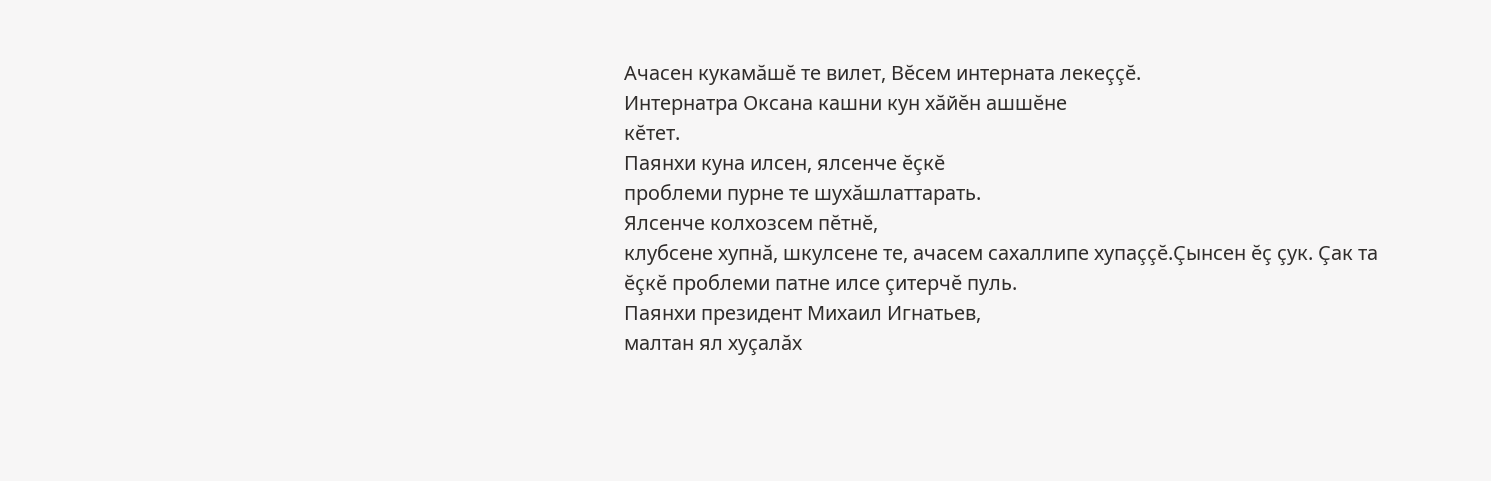Ачасен кукамăшĕ те вилет, Вĕсем интерната лекеççĕ.
Интернатра Оксана кашни кун хăйĕн ашшĕне
кĕтет.
Паянхи куна илсен, ялсенче ĕçкĕ
проблеми пурне те шухăшлаттарать.
Ялсенче колхозсем пĕтнĕ,
клубсене хупнă, шкулсене те, ачасем сахаллипе хупаççĕ.Çынсен ĕç çук. Çак та
ĕçкĕ проблеми патне илсе çитерчĕ пуль.
Паянхи президент Михаил Игнатьев,
малтан ял хуçалăх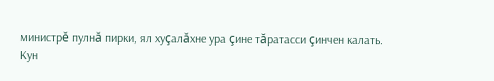министрĕ пулнă пирки, ял хуçалăхне ура çине тăратасси çинчен калать.
Кун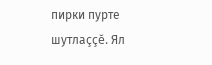пирки пурте шутлаççĕ. Ял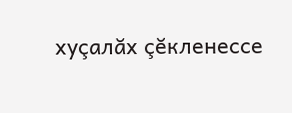хуçалăх çĕкленессе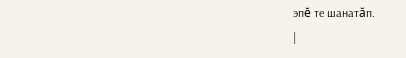эпĕ те шанатăп.
|